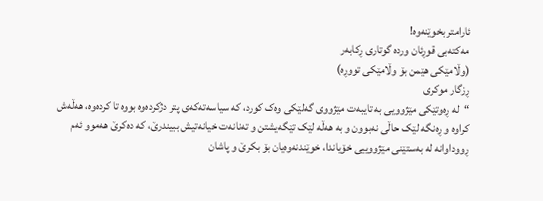ئارامتر بخوێنەوە!
مەکتەبی قوڕئان وردە گوتاری ڕکابەر
(وڵامێکی ھێمن بۆ وڵامێکی تووڕە)
ڕزگار موکری
“لە ڕەوتێکی مێژوویی بە تایبەت مێژووی گەلێکی وەک کورد، کە سیاسەتەکەی پتر دژکردەوە بووە تا کردەوە، ھەڵەش کراوە و ڕەنگە لێک حاڵی نەبوون و بە ھەڵە لێک تێگەیشتن و تەنانەت خیانەتیش ببیندرێ، کە دەکرێ ھەموو ئەم ڕووداوانە لە بەستێنی مێژووییی خۆیاندا، خوێندنەوەیان بۆ بکرێ و پاشان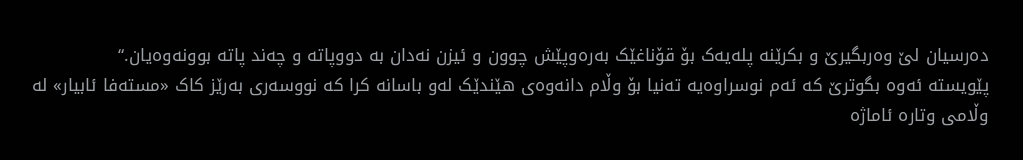دەرسیان لێ وەربگیرێ و بکرێنە پلەیەک بۆ قۆناغێک بەرەوپێش چوون و ئیزن نەدان بە دووپاتە و چەند پاتە بوونەوەیان.“
پێویستە ئەوە بگوترێ کە ئەم نوسراوەیە تەنیا بۆ وڵام دانەوەی ھێندێک لەو باسانە کرا کە نووسەری بەرێز کاک «مستەفا ئابیار» لە وڵامی وتارە ئاماژە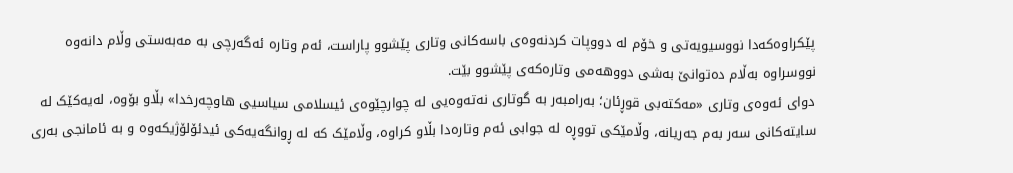پێکراوەکەدا نووسیویەتی و خۆم لە دووپات کردنەوەی باسەکانی وتاری پێشوو پاراست، ئەم وتارە ئەگەرچی بە مەبەستی وڵام دانەوە نووسراوە بەڵام دەتوانێ بەشی دووھەمی وتارەکەی پێشوو بێت.
دوای ئەوەی وتاری «مەکتەبی قوڕئان؛ بەرامبەر بە گوتاری نەتەوەیی لە چوارچێوەی ئیسلامی سیاسیی ھاوچەرخدا» بڵاو بۆوە، لەیەکێک لە سایتەکانی سەر بەم جەریانە، وڵامێکی تووڕە لە جوابی ئەم وتارەدا بڵاو کراوە، وڵامێک کە لە ڕوانگەیەکی ئیدئۆلۆژیکەوە و بە ئامانجی بەری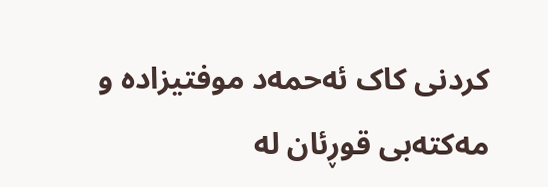کردنی کاک ئەحمەد موفتیزادە و مەکتەبی قوڕئان لە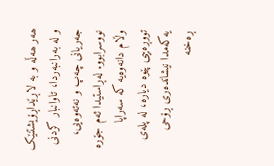ھەر ھەڵە و بە لاڕێداڕۆیشتنێک و لە بەرانبەردا، تاوانبار کردنی جەریانی چەپ و نەتەوەیی، نووسرابوو. لەڕاستیدا ئەم جۆرە وڵام دانەوەیە کە سەراپا تووڕەییی پێوە دیارە، لە پلەی یەکەمدا نیشاندەری ڕۆحی ڕەخنە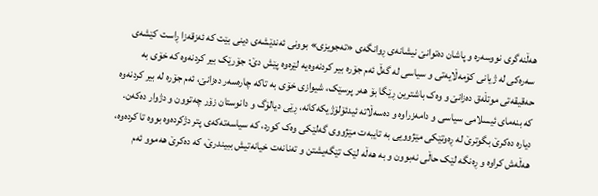ھەڵنەگری نووسەرە و پاشان دەتوانێ نیشانەی ڕوانگەی «تەجویزی» بوونی ئەندێشەی دینی بێت کە ئەزقەزا ڕاست کێشەی سەرەکی لە ژیانی کۆمەڵایەتی و سیاسی لە گەڵ ئەم جۆرە بیر کردنەوەیە لێرەوە پێش دێ: جۆرێک بیر کردنەوە کە خۆی بە حەقیقەتی موتڵەق دەزانێ و وەک باشترین ڕێگا بۆ ھەر پرسێک، شیوازی خۆی بە تاکە چارەسەر دەزانێ، ئەم جۆرە لە بیر کردنەوە کە بنەمای ئیسلامی سیاسی و دامەزراوە و دەسەڵاتە ئیدئۆلۆژیکەکانە، ڕێی دیالۆگ و دانوستان زۆر چەتوون و دژوار دەکەن. دیارە دەکرێ بگوترێ لە ڕەوتێکی مێژوویی بە تایبەت مێژووی گەلێکی وەک کورد، کە سیاسەتەکەی پتر دژکردەوە بووە تا کردەوە، ھەڵەش کراوە و ڕەنگە لێک حاڵی نەبوون و بە ھەڵە لێک تێگەیشتن و تەنانەت خیانەتیش ببیندرێ، کە دەکرێ ھەموو ئەم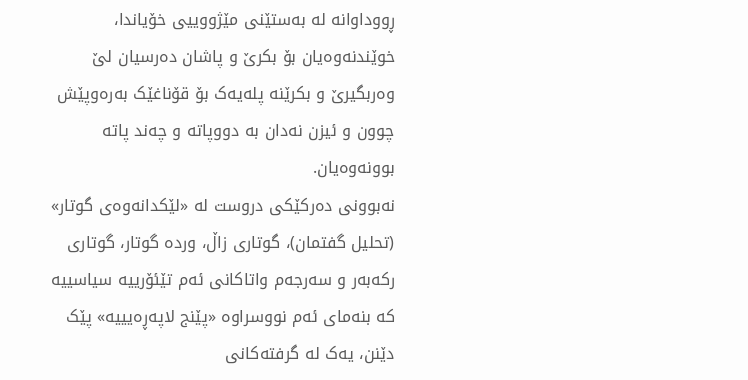ڕووداوانە لە بەستێنی مێژووییی خۆیاندا، خوێندنەوەیان بۆ بکرێ و پاشان دەرسیان لێ وەربگیرێ و بکرێنە پلەیەک بۆ قۆناغێک بەرەوپێش چوون و ئیزن نەدان بە دووپاتە و چەند پاتە بوونەوەیان.
نەبوونی دەرکێکی دروست لە «لێکدانەوەی گوتار» (تحلیل گفتمان)، گوتاری زاڵ، وردە گوتار، گوتاری رکەبەر و سەرجەم واتاکانی ئەم تێئۆرییە سیاسییە کە بنەمای ئەم نووسراوە «پێنج لاپەڕەیییە» پێک دێنن، یەک لە گرفتەکانی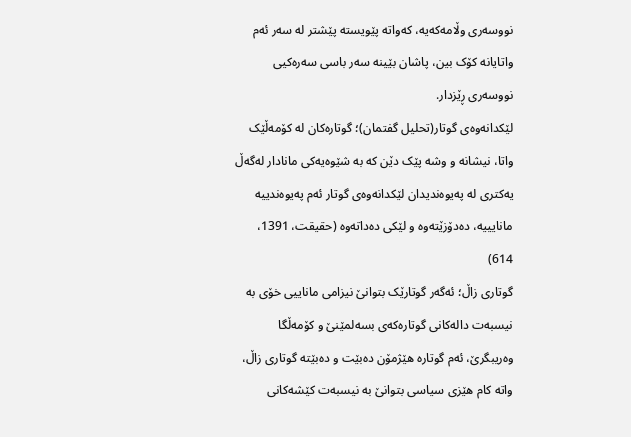نووسەری وڵامەکەیە، کەواتە پێویستە پێشتر لە سەر ئەم واتایانە کۆک بین، پاشان بێینە سەر باسی سەرەکیی نووسەری ڕێزدار.
لێکدانەوەی گوتار(تحلیل گفتمان)؛ گوتارەکان لە کۆمەڵێک واتا، نیشانە و وشە پێک دێن کە بە شێوەیەکی مانادار لەگەڵ یەکتری لە پەیوەندیدان لێکدانەوەی گوتار ئەم پەیوەندییە مانایییە، دەدۆزێتەوە و لێکی دەداتەوە (حقیقت، 1391، 614)
گوتاری زاڵ؛ ئەگەر گوتارێک بتوانێ نیزامی ماناییی خۆی بە نیسبەت دالەکانی گوتارەکەی بسەلمێنێ و کۆمەڵگا وەریبگرێ، ئەم گوتارە ھێژمۆن دەبێت و دەبێتە گوتاری زاڵ، واتە کام ھێزی سیاسی بتوانێ بە نیسبەت کێشەکانی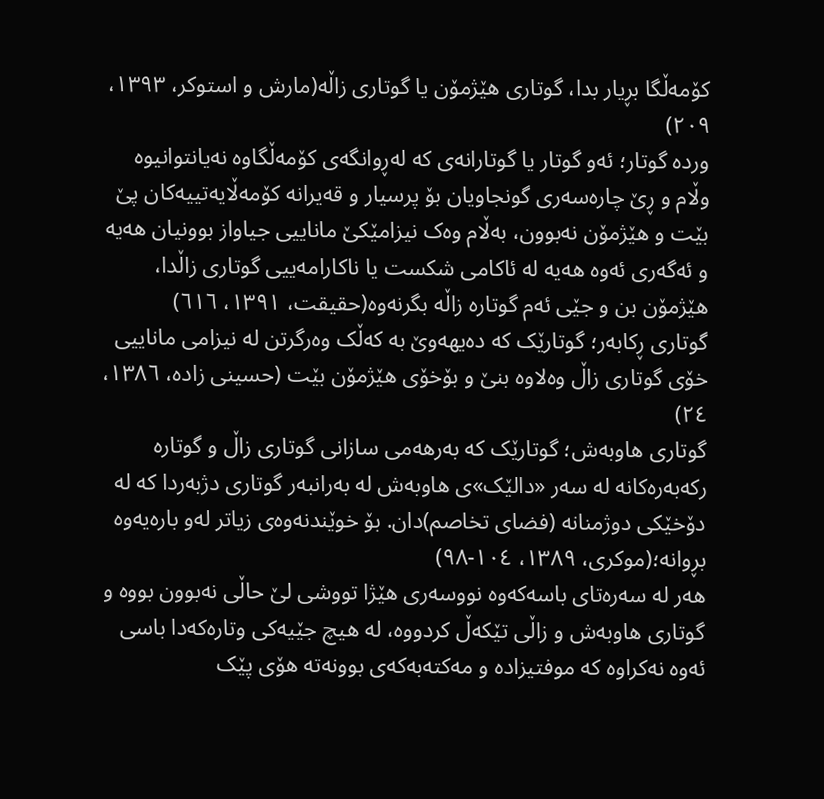کۆمەڵگا بڕیار بدا، گوتاری ھێژمۆن یا گوتاری زاڵە(مارش و استوکر، ١٣٩٣، ٢٠٩)
وردە گوتار؛ ئەو گوتار یا گوتارانەی کە لەڕوانگەی کۆمەڵگاوە نەیانتوانیوە وڵام و ڕێ چارەسەری گونجاویان بۆ پرسیار و قەیرانە کۆمەڵایەتییەکان پێ بێت و ھێژمۆن نەبوون، بەڵام وەک نیزامێکێ ماناییی جیاواز بوونیان ھەیە و ئەگەری ئەوە ھەیە لە ئاکامی شکست یا ناکارامەییی گوتاری زاڵدا، ھێژمۆن بن و جێی ئەم گوتارە زاڵە بگرنەوە(حقیقت، ١٣٩١، ٦١٦)
گوتاری ڕکابەر؛ گوتارێک کە دەیھەوێ بە کەڵک وەرگرتن لە نیزامی ماناییی خۆی گوتاری زاڵ وەلاوە بنێ و بۆخۆی ھێژمۆن بێت (حسینی زادە، ١٣٨٦، ٢٤)
گوتاری ھاوبەش؛ گوتارێک کە بەرھەمی سازانی گوتاری زاڵ و گوتارە رکەبەرەکانە لە سەر «دالێک»ی ھاوبەش لە بەرانبەر گوتاری دژبەردا کە لە دۆخێکی دوژمنانە (فضای تخاصم)دان. بۆ خوێندنەوەی زیاتر لەو بارەیەوە بڕوانە؛(موکری، ١٣٨٩، ١٠٤-٩٨)
ھەر لە سەرەتای باسەکەوە نووسەری ھێژا تووشی لێ حاڵی نەبوون بووە و گوتاری ھاوبەش و زاڵی تێکەڵ کردووە، لە ھیچ جێیەکی وتارەکەدا باسی ئەوە نەکراوە کە موفتیزادە و مەکتەبەکەی بوونەتە ھۆی پێک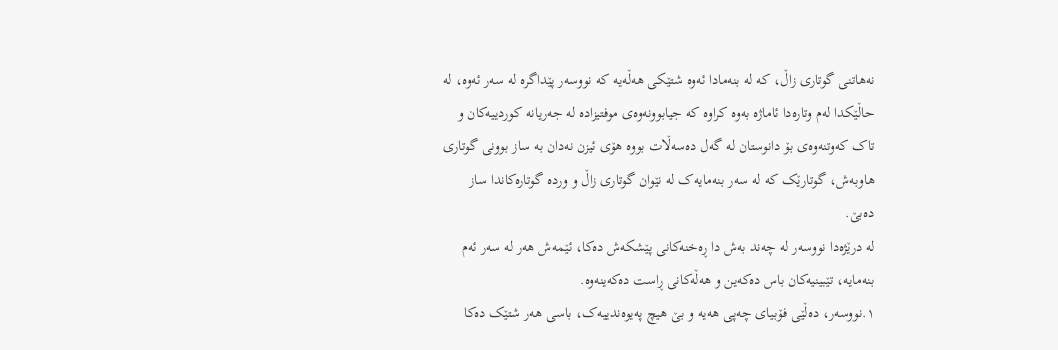نەھاتنی گوتاری زاڵ، كە لە بنەمادا ئەوە شتێکی ھەڵەیە کە نووسەر پێداگرە لە سەر ئەوە، لە حاڵێکدا لەم وتارەدا ئاماژە بەوە کراوە کە جیابوونەوەی موفتیزادە لە جەریانە کوردییەکان و تاک کەوتنەوەی بۆ دانوستان لە گەل دەسەڵات بووە ھۆی ئیزن نەدان بە ساز بوونی گوتاری ھاوبەش، گوتارێک کە لە سەر بنەمایەک لە نێوان گوتاری زاڵ و وردە گوتارەکاندا ساز دەبێ.
لە درێژەدا نووسەر لە چەند بەش دا ڕەخنەکانی پێشکەش دەکا، ئێمەش ھەر لە سەر ئەم بنەمایە، تێبینیەکان باس دەکەین و ھەڵەکانی ڕاست دەکەینەوە.
١.نووسەر، دەڵێی فۆبیای چەپی ھەیە و بێ ھیچ پەیوەندییەک، باسی ھەر شتێک دەکا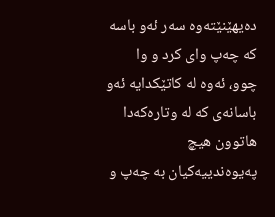دەیھێنێتەوە سەر ئەو باسە کە چەپ وای کرد و وا چوو، ئەوە لە کاتێکدایە ئەو باسانەی کە لە وتارەکەدا ھاتوون ھیچ پەیوەندییەکیان بە چەپ و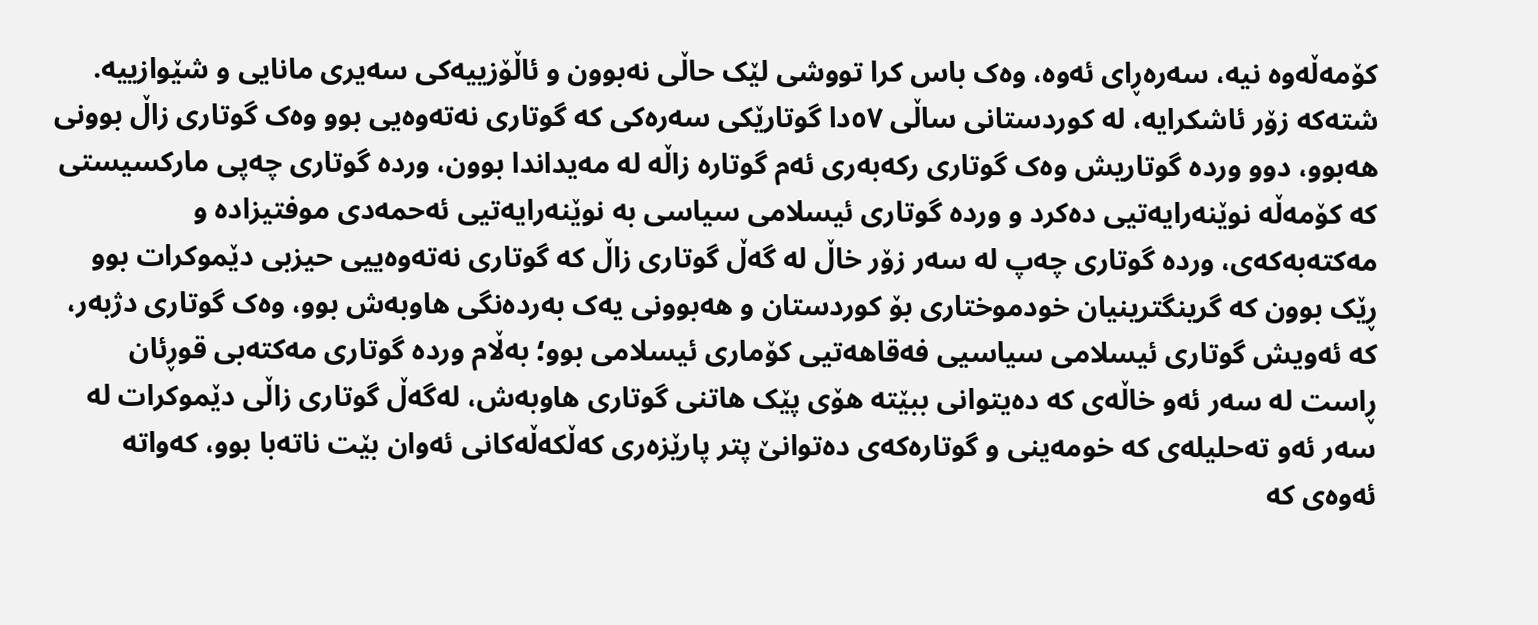کۆمەڵەوە نیە، سەرەڕای ئەوە، وەک باس کرا تووشی لێک حاڵی نەبوون و ئاڵۆزییەکی سەیری مانایی و شێوازییە. شتەکە زۆر ئاشکرایە، لە کوردستانی ساڵی ٥٧دا گوتارێکی سەرەکی کە گوتاری نەتەوەیی بوو وەک گوتاری زاڵ بوونی ھەبوو، دوو وردە گوتاریش وەک گوتاری رکەبەری ئەم گوتارە زاڵە لە مەیداندا بوون، وردە گوتاری چەپی مارکسیستی کە کۆمەڵە نوێنەرایەتیی دەکرد و وردە گوتاری ئیسلامی سیاسی بە نوێنەرایەتیی ئەحمەدی موفتیزادە و مەکتەبەکەی، وردە گوتاری چەپ لە سەر زۆر خاڵ لە گەڵ گوتاری زاڵ کە گوتاری نەتەوەییی حیزبی دێموکرات بوو ڕێک بوون کە گرینگترینیان خودموختاری بۆ کوردستان و ھەبوونی یەک بەردەنگی ھاوبەش بوو، وەک گوتاری دژبەر، کە ئەویش گوتاری ئیسلامی سیاسیی فەقاھەتیی کۆماری ئیسلامی بوو؛ بەڵام وردە گوتاری مەکتەبی قوڕئان ڕاست لە سەر ئەو خاڵەی کە دەیتوانی ببێتە ھۆی پێک ھاتنی گوتاری ھاوبەش، لەگەڵ گوتاری زاڵی دێموکرات لە سەر ئەو تەحلیلەی کە خومەینی و گوتارەکەی دەتوانێ پتر پارێزەری کەڵکەڵەکانی ئەوان بێت ناتەبا بوو، کەواتە ئەوەی کە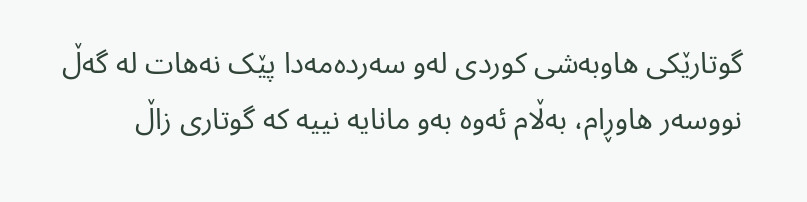گوتارێکی ھاوبەشی کوردی لەو سەردەمەدا پێک نەھات لە گەڵ نووسەر ھاوڕام، بەڵام ئەوە بەو مانایە نییە کە گوتاری زاڵ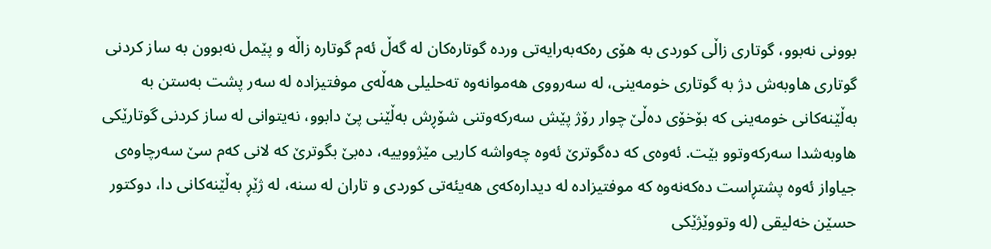بوونی نەبوو، گوتاری زاڵی کوردی بە ھۆی رەکەبەرایەتی وردە گوتارەکان لە گەڵ ئەم گوتارە زاڵە و پێمل نەبوون بە ساز کردنی گوتاری ھاوبەش دژ بە گوتاری خومەینی، لە سەرووی ھەموانەوە تەحلیلی ھەڵەی موفتیزادە لە سەر پشت بەستن بە بەڵێنەکانی خومەینی کە بۆخۆی دەڵێ چوار رۆژ پێش سەرکەوتنی شۆڕش بەڵێنی پێ دابوو، نەیتوانی لە ساز کردنی گوتارێکی ھاوبەشدا سەرکەوتوو بێت. ئەوەی کە دەگوترێ ئەوە چەواشە کاریی مێژووییە، دەبێ بگوترێ کە لانی کەم سێ سەرچاوەی جیاواز ئەوە پشتڕاست دەکەنەوە کە موفتیزادە لە دیدارەکەی ھەیئەتی کوردی و تاران لە سنە، لە ژێڕ بەڵێنەکانی دا، دوکتور حسێن خەلیقی (لە وتووێژێکی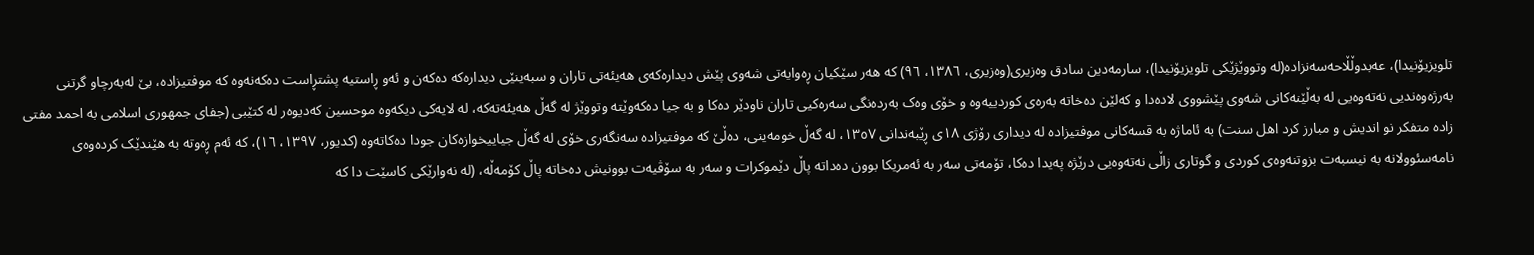تلویزیۆنیدا)، عەبدوڵڵاحەسەنزادە(لە وتووێژێکی تلویزیۆنیدا)، سارمەدین سادق وەزیری(وەزیری، ١٣٨٦، ٩٦) کە ھەر سێکیان ڕەوایەتی شەوی پێش دیدارەکەی ھەیئەتی تاران و سبەینێی دیدارەکە دەکەن و ئەو ڕاستیە پشتڕاست دەکەنەوە کە موفتیزادە، بێ لەبەرچاو گرتنی بەرژەوەندیی نەتەوەیی لە بەڵێنەکانی شەوی پێشووی لادەدا و کەلێن دەخاتە بەرەی کوردییەوە و خۆی وەک بەردەنگی سەرەکیی تاران ناودێر دەکا و بە جیا دەکەوێتە وتووێژ لە گەڵ ھەیئەتەکە، لە لایەکی دیکەوە موحسین کەدیوەر لە کتێبی (جفای جمھوری اسلامی بە احمد مفتی زادە متفکر نو اندیش و مبارز کرد اھل سنت) بە ئاماژە بە قسەکانی موفتیزادە لە دیداری رۆژی ١٨ی ڕێبەندانی ١٣٥٧، لە گەڵ خومەینی، دەڵێ کە موفتیزادە سەنگەری خۆی لە گەڵ جیاییخوازەکان جودا دەکاتەوە (کدیور، ١٣٩٧، ١٦)، کە ئەم ڕەوتە بە ھێندێک کردەوەی نامەسئوولانە بە نیسبەت بزوتنەوەی کوردی و گوتاری زاڵی نەتەوەیی درێژە پەیدا دەکا، تۆمەتی سەر بە ئەمریکا بوون دەداتە پاڵ دێموکرات و سەر بە سۆڤیەت بوونیش دەخاتە پاڵ کۆمەڵە، (لە نەوارێکی کاسێت دا کە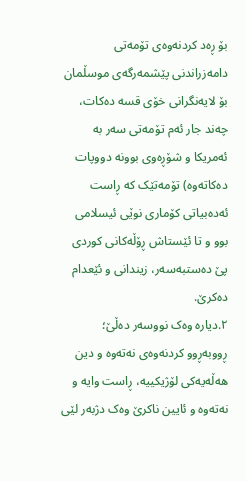بۆ ڕەد کردنەوەی تۆمەتی دامەزراندنی پێشمەرگەی موسڵمان بۆ لایەنگرانی خۆی قسە دەکات، چەند جار ئەم تۆمەتی سەر بە ئەمریکا و شۆڕەوی بوونە دووپات دەکاتەوە) تۆمەتێک کە ڕاست ئەدەبیاتی کۆماری نوێی ئیسلامی بوو و تا ئێستاش ڕۆڵەکانی کوردی پێ دەستبەسەر، زیندانی و ئێعدام دەکرێ.
٢.دیارە وەک نووسەر دەڵێ؛ ڕووبەڕوو کردنەوەی نەتەوە و دین ھەڵەیەکی لۆژیکییە، ڕاست وایە و نەتەوە و ئایین ناکرێ وەک دژبەر لێی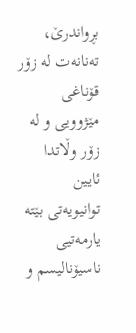بڕواندرێ، تەنانەت لە زۆر قۆناغی مێژوویی و لە زۆر وڵاتدا ئایین توانیویەتی بێتە یارمەتیی ناسیۆنالیسم و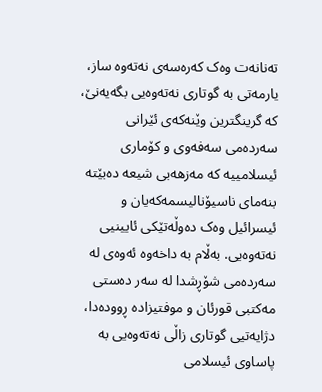تەنانەت وەک کەرەسەی نەتەوە ساز، یارمەتی بە گوتاری نەتەوەیی بگەیەنێ، کە گرینگترین وێنەکەی ئێرانی سەردەمی سەفەوی و کۆماری ئیسلامییە کە مەزھەبی شیعە دەبێتە بنەمای ناسیۆنالیسمەکەیان و ئیسرائیل وەک دەوڵەتێکی ئایینیی نەتەوەیی. بەڵام بە داخەوە ئەوەی لە سەردەمی شۆڕشدا لە سەر دەستی مەکتبی قورئان و موفتیزادە ڕوودەدا، دژایەتیی گوتاری زاڵی نەتەوەیی بە پاساوی ئیسلامی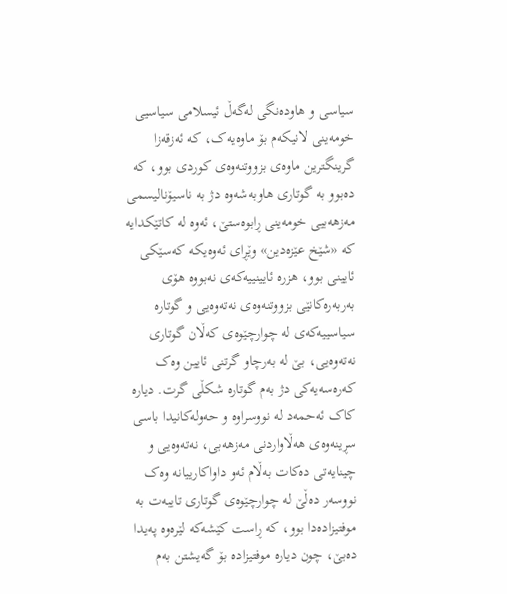سیاسی و ھاودەنگی لەگەڵ ئیسلامی سیاسیی خومەینی لانیکەم بۆ ماوەیەک، کە ئەزقەزا گرینگترین ماوەی بزووتنەوەی کوردی بوو، کە دەبوو بە گوتاری ھاوبەشەوە دژ بە ناسیۆنالیسمی مەزھەبیی خومەینی ڕابوەستێ، ئەوە لە کاتێکدایە کە «شێخ عێزەدین» وێڕای ئەوەیکە کەسێکی ئایینی بوو، ھزرە ئایینییەکەی نەبووە ھۆی بەربەرەکانێی بزووتنەوەی نەتەوەیی و گوتارە سیاسییەکەی لە چوارچێوەی کەڵان گوتاری نەتەوەیی، بێ لە بەرچاو گرتنی ئایین وەک کەرەسەیەکی دژ بەم گوتارە شکڵی گرت. دیارە کاک ئەحمەد لە نووسراوە و حەولەکانیدا باسی سڕینەوەی ھەڵاواردنی مەزھەبی، نەتەوەیی و چینایەتی دەکات بەڵام ئەو داواکارییانە وەک نووسەر دەڵێ لە چوارچێوەی گوتاری تایبەت بە موفتیزادەدا بوو، کە ڕاست کێشەکە لێرەوە پەیدا دەبێ، چون دیارە موفتیزادە بۆ گەیشتن بەم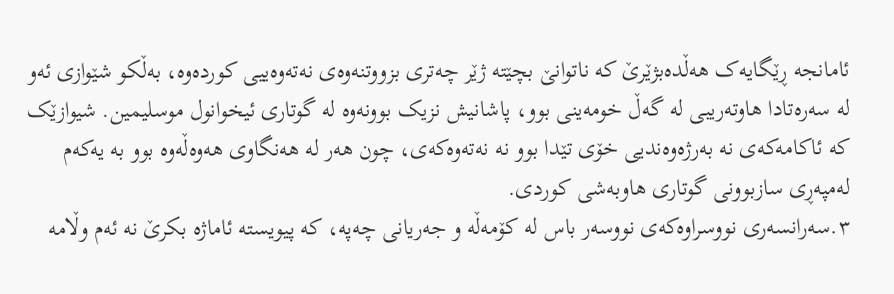ئامانجە ڕێگایەک ھەڵدەبژێرێ کە ناتوانێ بچێتە ژێر چەتری بزووتنەوەی نەتەوەییی کوردەوە، بەڵکو شێوازی ئەو لە سەرەتادا ھاوتەریبی لە گەڵ خومەینی بوو، پاشانیش نزیک بوونەوە لە گوتاری ئیخوانول موسلیمین. شیوازێک کە ئاکامەکەی نە بەرژەوەندیی خۆی تێدا بوو نە نەتەوەکەی، چون ھەر لە ھەنگاوی ھەوەڵەوە بوو بە یەکەم لەمپەڕی سازبوونی گوتاری ھاوبەشی کوردی.
٣.سەرانسەری نووسراوەکەی نووسەر باس لە کۆمەڵە و جەریانی چەپە، کە پیویستە ئاماژە بکرێ نە ئەم وڵامە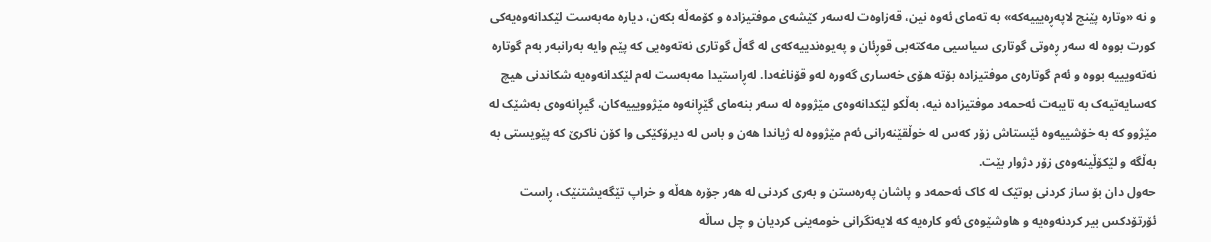و نە «وتارە پێنج لاپەڕەیییەکە» بە تەمای ئەوە نین، قەزاوەت لەسەر کێشەی موفتیزادە و کۆمەڵە بکەن، دیارە مەبەست لێکدانەوەیەکی کورت بووە لە سەر ڕەوتی گوتاری سیاسیی مەکتەبی قوڕئان و پەیوەندییەکەی لە گەڵ گوتاری نەتەوەیی کە پێم وایە بەرانبەر بەم گوتارە نەتەویییە بووە و ئەم گوتارەی موفتیزادە بۆتە ھۆی خەساری گەورە لەو قۆناغەدا. لەڕاستیدا مەبەست لەم لێکدانەوەیە شکاندنی ھیچ کەسایەتیەک بە تایبەت ئەحمەد موفتیزادە نیە، بەڵکو لێکدانەوەی مێژووە لە سەر بنەمای گێڕانەوە مێژوویییەکان، گیڕانەوەی بەشێک لە مێژوو کە بە خۆشییەوە ئێستاش زۆر کەس لە خوڵقێنەرانی ئەم مێژووە لە ژیاندا ھەن و باس لە دیرۆکێکی وا کۆن ناکرێ کە پێویستی بە بەڵگە و لێکۆڵینەوەی زۆر دژوار بێت.
حەول دان بۆ ساز کردنی بوتێک لە کاک ئەحمەد و پاشان پەرەستن و بەری کردنی لە ھەر جۆرە ھەڵە و خراپ تێگەیشتنێک، ڕاست ئۆرتۆدکس بیر کردنەوەیە و ھاوشێوەی ئەو کارەیە کە لایەنگرانی خومەینی کردیان و چل ساڵە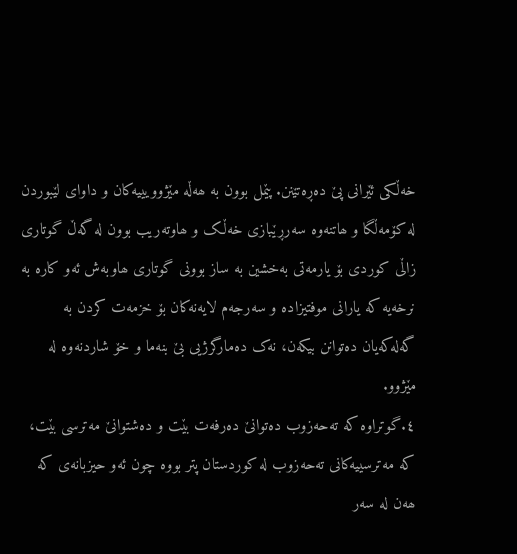خەڵکی ئێرانی پێ دەڕەتێنن. پێمل بوون بە ھەڵە مێژوویییەکان و داوای لێبوردن لە کۆمەڵگا و ھاتنەوە سەرڕێبازی خەڵک و ھاوتەریب بوون لە گەڵ گوتاری زاڵی کوردی بۆ یارمەتی بەخشین بە ساز بوونی گوتاری ھاوبەش ئەو کارە بە نرخەیە کە یارانی موفتیزادە و سەرجەم لایەنەکان بۆ خزمەت کردن بە گەلەکەیان دەتوانن بیکەن، نەک دەمارگرژیی بێ بنەما و خۆ شاردنەوە لە مێژوو.
٤.گوتراوە کە تەحەزوب دەتوانێ دەرفەت بێت و دەشتوانێ مەترسی بێت، کە مەترسییەکانی تەحەزوب لە کوردستان پتر بووە چون ئەو حیزبانەی کە ھەن لە سەر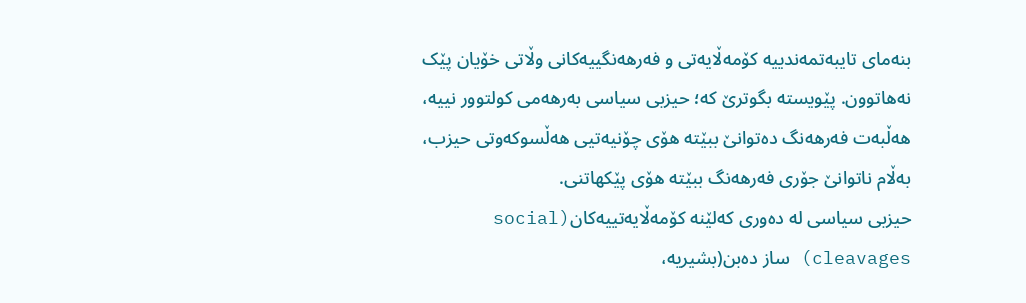بنەمای تایبەتمەندییە کۆمەڵایەتی و فەرھەنگییەکانی وڵاتی خۆیان پێک نەھاتوون. پێویستە بگوترێ کە؛ حیزبی سیاسی بەرھەمی کولتوور نییە، ھەڵبەت فەرھەنگ دەتوانێ ببێتە ھۆی چۆنیەتیی ھەڵسوکەوتی حیزب، بەڵام ناتوانێ جۆری فەرھەنگ ببێتە ھۆی پێکھاتنی.
حیزبی سیاسی لە دەوری کەلێنە کۆمەڵایەتییەکان(social cleavages) ساز دەبن(بشیریە،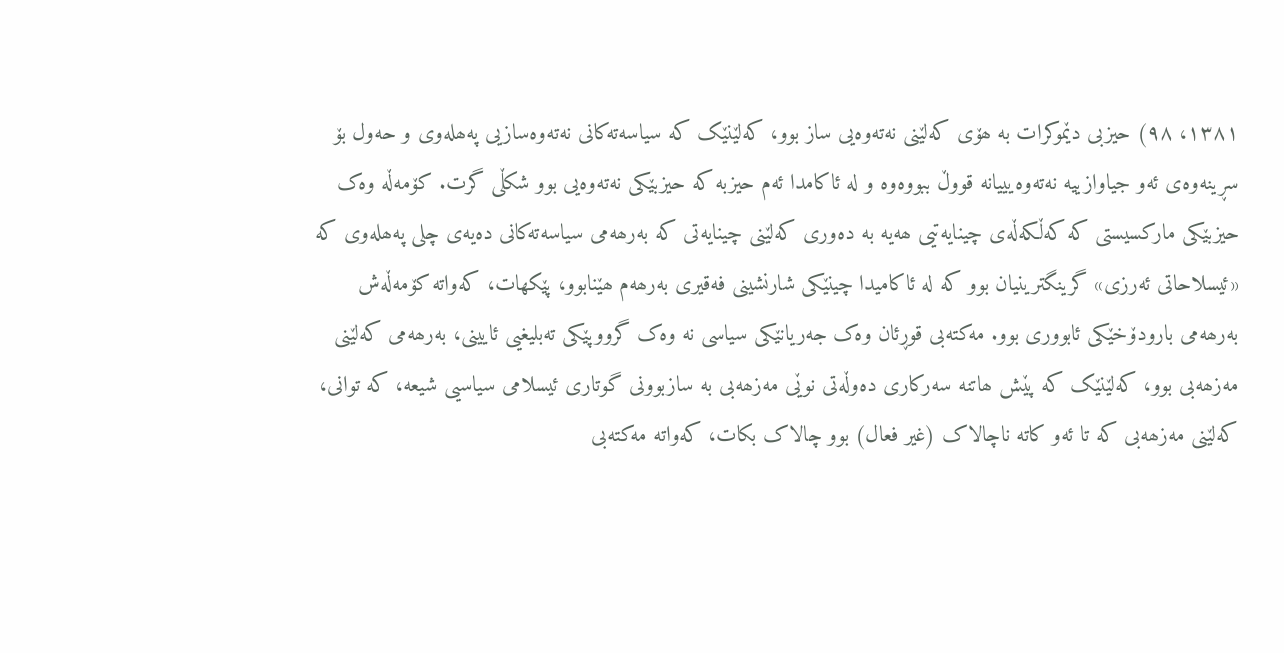١٣٨١، ٩٨) حیزبی دێموکرات بە ھۆی کەلێنی نەتەوەیی ساز بوو، کەلێنێک کە سیاسەتەکانی نەتەوەسازیی پەھلەوی و حەول بۆ سڕینەوەی ئەو جیاوازییە نەتەوەیییانە قووڵ ببووەوە و لە ئاکامدا ئەم حیزبە کە حیزبێکی نەتەوەیی بوو شکڵی گرت. کۆمەڵە وەک حیزبێکی مارکسیستی کە کەڵکەڵەی چینایەتیی ھەیە بە دەوری کەلێنی چینایەتی کە بەرھەمی سیاسەتەکانی دەیەی چلی پەھلەوی کە «ئیسلاحاتی ئەرزی» گرینگترینیان بوو کە لە ئاکامیدا چینێکی شارنشینی فەقیری بەرھەم ھێنابوو، پێکھات، کەواتە کۆمەڵەش بەرھەمی بارودۆخێکی ئابووری بوو. مەکتەبی قوڕئان وەک جەریانێکی سیاسی نە وەک گرووپێکی تەبلیغیی ئایینی، بەرھەمی کەلێنی مەزھەبی بوو، کەلێنێک کە پێش ھاتنە سەرکاری دەوڵەتی نوێی مەزھەبی بە سازبوونی گوتاری ئیسلامی سیاسیی شیعە، کە توانی، کەلێنی مەزھەبی کە تا ئەو کاتە ناچالاک (غیر فعال) بوو چالاک بکات، کەواتە مەکتەبی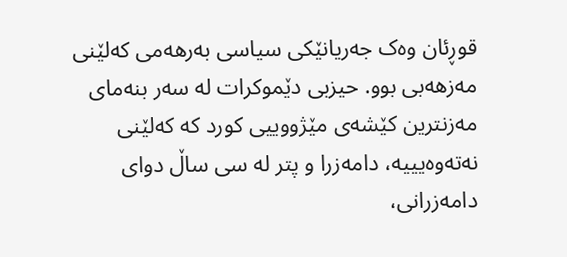قوڕئان وەک جەریانێکی سیاسی بەرھەمی کەلێنی مەزھەبی بوو. حیزبی دێموکرات لە سەر بنەمای مەزنترین کێشەی مێژووییی کورد کە کەلێنی نەتەوەیییە، دامەزرا و پتر لە سی ساڵ دوای دامەزرانی،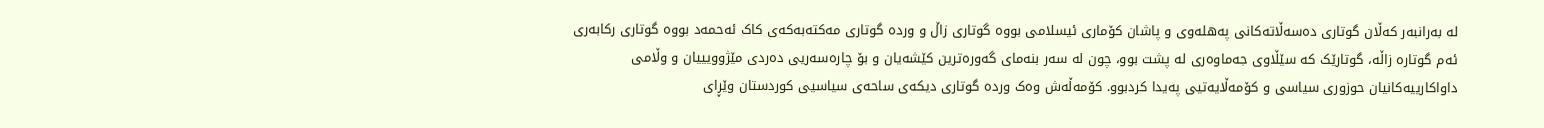لە بەرانبەر کەڵان گوتاری دەسەڵاتەکانی پەھلەوی و پاشان کۆماری ئیسلامی بووە گوتاری زاڵ و وردە گوتاری مەکتەبەکەی کاک ئەحمەد بووە گوتاری رکابەری ئەم گوتارە زاڵە، گوتارێک کە سێڵاوی جەماوەری لە پشت بوو، چون لە سەر بنەمای گەورەترین کێشەیان و بۆ چارەسەریی دەردی مێژوویییان و وڵامی داواکارییەکانیان حوزوری سیاسی و کۆمەڵایەتیی پەیدا کردبوو. کۆمەڵەش وەک وردە گوتاری دیکەی ساحەی سیاسیی کوردستان وێڕای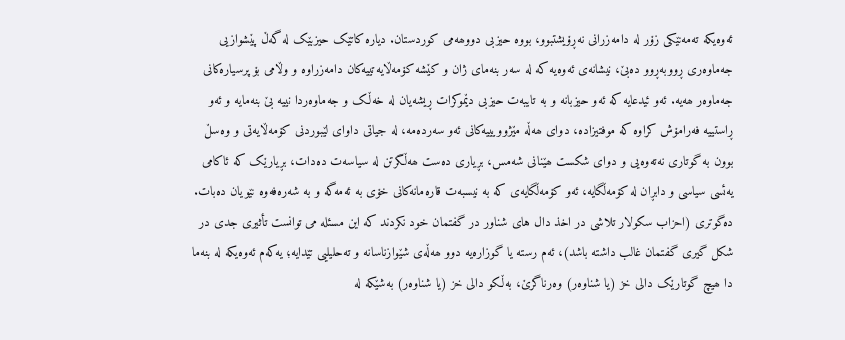ئەوەیکە تەمەنێکی زۆر لە دامەزرانی نەڕۆیشتبوو، بووە حیزبی دووھەمی کوردستان. دیارە کاتێک حیزبێک لە گەڵ پێشوازیی جەماوەری ڕووبەڕوو دەبێ، نیشانەی ئەوەیە کە لە سەر بنەمای ژان و کێشە کۆمەڵایەتییەکان دامەزراوە و وڵامی بۆ پرسیارەکانی جەماوەر ھەیە. ئەو ئیدعایە کە ئەو حیزبانە و بە تایبەت حیزبی دێموکرات ڕیشەیان لە خەڵک و جەماوەردا نییە بێ بنەمایە و ئەو ڕاستییە فەرامۆش کراوە کە موفتیزادە، دوای ھەڵە مێژوویییەکانی ئەو سەردەمە، لە جیاتی داوای لێبوردنی کۆمەڵایەتی و وەسڵ بوون بە گوتاری نەتەوەیی و دوای شکست ھێنانی شەمس، بڕیاری دەست ھەڵگرتن لە سیاسەت دەدات، بڕیارێک کە ئاکامی یەئسی سیاسی و دابڕان لە کۆمەڵگایە، ئەو کۆمەڵگایەی کە بە نیسبەت قارەمانەکانی خۆی بە ئەمەگە و بە شەرەفەوە نێویان دەبات.
دەگوتری (احزاب سکولار تلاشی در اخذ دال های شناور در گفتمان خود نکردند که این مسئله می توانست تأثیری جدی در شکل گیری گفتمان غالب داشته باشد)، ئەم رستە یا گوزارەیە دوو ھەڵەی شێوازناسانە و تەحلیلیی تێدایە؛ یەکەم ئەوەیکە لە بنەما دا ھیچ گوتارێک دالی خز (یا شناوەر) وەرناگرێ، بەڵکو دالی خز (یا شناوەر) بەشێکە لە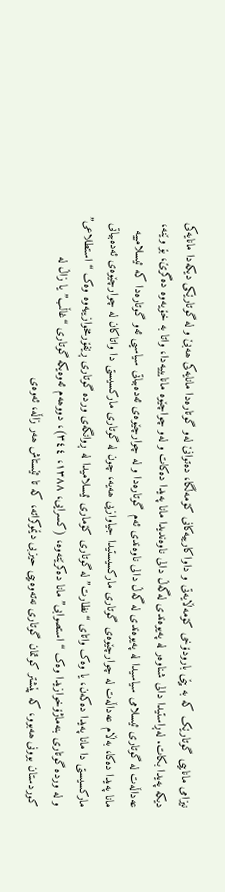نیزامی ماناییی گوتارێک کە بە پێی بارودۆخی کۆمەڵایەتی و داواکارییەکانی کۆمەڵگا، دەتوانێ لەو گوتارەدا مانایەکی ھەبێ و لە گوتارێکی دیکەدا مانایەکی دیکە پەیدا بکات. لەڕاستیدا دالی شناوەر لە پەیوەندی لەگەڵ دالی ناوەندیدا مانا پەیدا دەکات و لەو چواچێوە مانایییەدا، واتا بە خۆیەوە دەگرێ، بۆ وێنە، عەداڵەت لە گوتاری ئیسلامی سیاسیدا لە پەیوەندی لە گەڵ دالی ناوەندی ئەم گوتارەدا و لە چوارچێوەی ئەدەبیاتی سیاسیی ئەو گوتارەدا کە ئیسلامییە مانا پەیدا دەکا، بەڵام عەداڵەت لە چوارچێوەی گوتاری مارکسیستیدا جیاوازیی ھەیە، چون لە گوتاری مارکسیستی دا واتاکان لە چوارچێوەی ئەدەبیاتی مارکسیستی دا مانا پەیدا دەکەن، یا وەک واتای “نظارت” له گوتاری کۆماری ئیسلامیدا لە ڕوانگەی وردە گوتاری ڕێفۆرمخوازییەوە وەک “استطلاعی” و لە وردە گوتاری بنەماژۆخوازیدا وەک “استصوابی” مانا دەکرێتەوە، (کسرایی، ١٣٨٨، ٣٤٤)، دووھەم ئەوەیکە گوتاری “غاڵب” یا زاڵ لە کوردستان بوونی ھەبوو، کە پێشتر کوتمان گوتاری نەتەوەییی حیزبی دێموکراتە، کە تا ئێستاش ھەر زاڵە، ئەوەی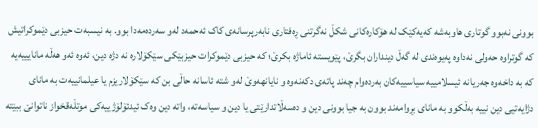بوونی نەبوو گوتاری ھاوبەشە کەیەکێک لە ھۆکارەکانی شکڵ نەگرتنی ڕەفتاری نابەرپرسانەی کاک ئەحمەد لەو سەردەمەدا بوو. بە نیسبەت حیزبی دێموکراتیش کە گوتراوە حەولی نەداوە پەیوەندی لە گەڵ دینداران بگرێ، پێویستە ئاماژە بکرێ؛ کە حیزبی دێموکرات حیزبێکی سێکۆلارە نە دژە دین، ئەوە ئەو ھەڵە مانایییەیە کە بە داخەوە جەریانە ئیسلامییە سیاسییەکان بەردەوام چەند پاتەی دکەنەوە و نایانھەوێ لەو شتە ئاسانە حاڵی بن کە سێکۆلاریزم یا عیلمانییەت بە مانای دژایەتیی دین نییە بەڵکوو بە مانای بڕوامەند بوون بە جیا بوونی دین و دەسەڵاتدارێتی یا دین و سیاسەتە، واتە دین وەک ئیدئۆلۆژییەکی موتڵەقخواز ناتوانێ ببێتە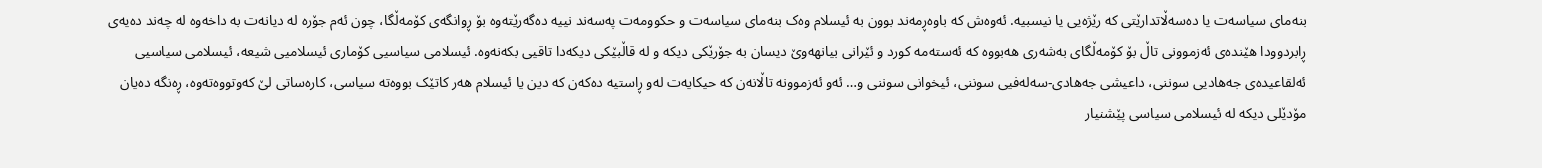بنەمای سیاسەت یا دەسەڵاتدارێتی کە رێژەیی یا نیسبیە. ئەوەش کە باوەڕمەند بوون بە ئیسلام وەک بنەمای سیاسەت و حکوومەت پەسەند نییە دەگەرێتەوە بۆ ڕوانگەی کۆمەڵگا، چون ئەم جۆرە لە دیانەت بە داخەوە لە چەند دەیەی ڕابردوودا ھێندەی ئەزموونی تاڵ بۆ کۆمەڵگای بەشەری ھەبووە کە ئەستەمە کورد و ئێرانی بیانھەوێ دیسان بە جۆرێکی دیکە و لە قاڵبێکی دیکەدا تاقیی بکەنەوە. ئیسلامی سیاسیی کۆماری ئیسلامیی شیعە، ئیسلامی سیاسیی ئەلقاعیدەی جەھادیی سوننی، داعیشی جەھادی-سەلەفیی سوننی، ئیخوانی سوننی و… ئەو ئەزموونە تاڵانەن کە حیکایەت لەو ڕاستیە دەکەن کە دین یا ئیسلام ھەر کاتێک بووەتە سیاسی، کارەساتی لێ کەوتووەتەوە، ڕەنگە دەیان مۆدێلی دیکە لە ئیسلامی سیاسی پێشنیار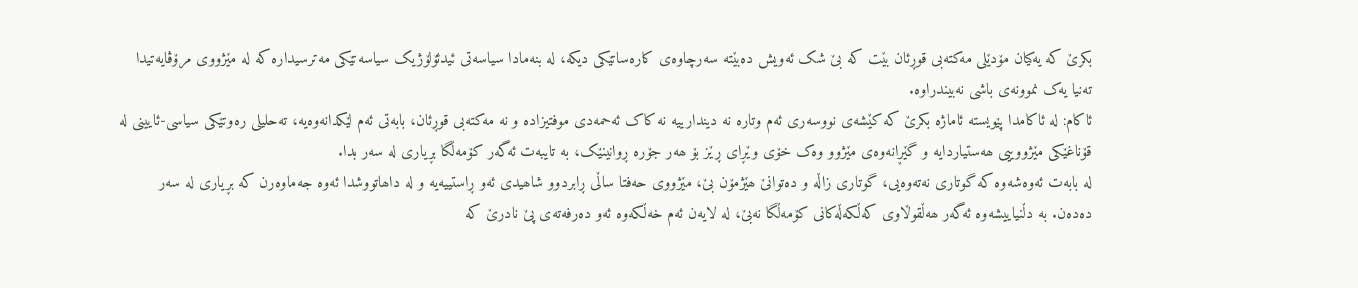بکرێ کە یەکیان مۆدێلی مەکتەبی قوڕئان بێت کە بێ شک ئەویش دەبێتە سەرچاوەی کارەساتێکی دیکە، لە بنەمادا سیاسەتی ئیدئۆلۆژیک سیاسەتێکی مەترسیدارە کە لە مێژووی مرۆڤایەتیدا تەنیا یەک نموونەی باشی نەبیندراوە.
ئاکام: لە ئاکامدا پێویستە ئاماژە بکرێ کە کێشەی نووسەری ئەم وتارە نە دیندارییە نە کاک ئەحمەدی موفتیزادە و نە مەکتەبی قوڕئان، بابەتی ئەم لێکدانەوەیە، تەحلیلی رەوتێکی سیاسی-ئایینی لە قۆناغێکی مێژووییی ھەستیاردایە و گێڕانەوەی مێژوو وەک خۆی وێڕای ڕێز بۆ ھەر جۆرە ڕوانینێک، بە تایبەت ئەگەر کۆمەڵگا بڕیاری لە سەر بدا.
لە بابەت ئەوەشەوە کە گوتاری نەتەوەیی، گوتاری زاڵە و دەتوانێ ھێژمۆن بێ، مێژووی حەفتا ساڵی ڕابردوو شاھیدی ئەو ڕاستییەیە و لە داھاتووشدا ئەوە جەماوەرن کە بڕیاری لە سەر دەدەن. بە دڵنیاییشەوە ئەگەر ھەڵقوڵاوی کەڵکەڵەکانی کۆمەڵگا نەبێ، لە لایەن ئەم خەڵکەوە ئەو دەرفەتەی پێ نادرێ کە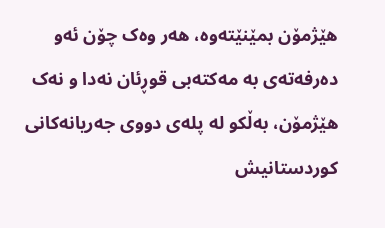ھێژمۆن بمێنێتەوە، ھەر وەک چۆن ئەو دەرفەتەی بە مەکتەبی قوڕئان نەدا و نەک ھێژمۆن، بەڵکو لە پلەی دووی جەریانەکانی کوردستانیش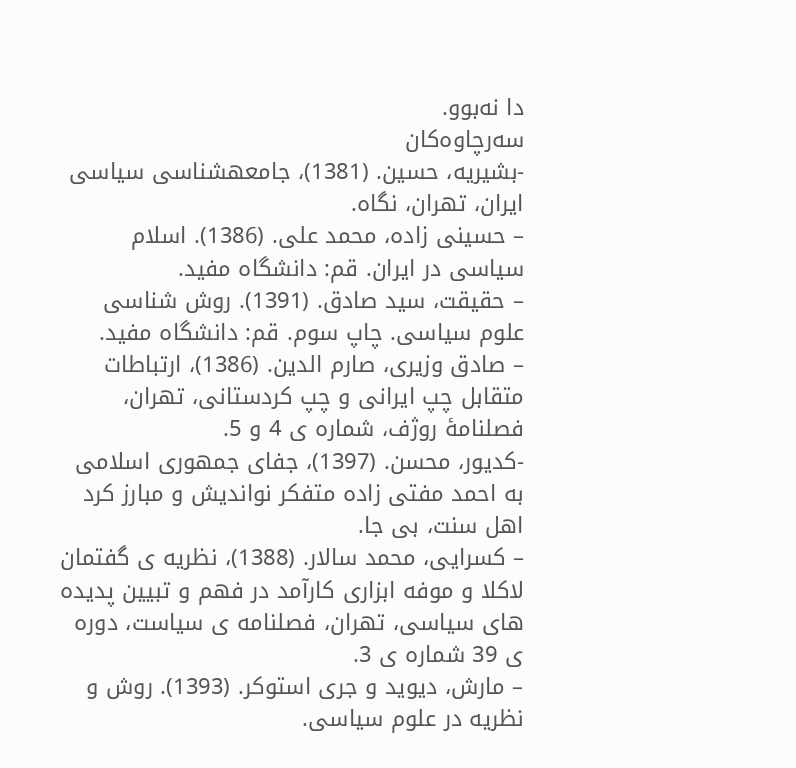دا نەبوو.
سەرچاوەکان
-بشیریه، حسین. (1381)، جامعهشناسی سیاسی ایران، تهران، نگاه.
– حسینی زاده، محمد علی. (1386). اسلام سیاسی در ایران. قم: دانشگاه مفید.
– حقیقت، سید صادق. (1391). روش شناسی علوم سیاسی. چاپ سوم. قم: دانشگاه مفید.
– صادق وزیری، صارم الدین. (1386)، ارتباطات متقابل چپ ایرانی و چپ کردستانی، تهران، فصلنامۀ روژف، شماره ی 4 و 5.
-کدیور، محسن. (1397)، جفای جمهوری اسلامی به احمد مفتی زاده متفکر نواندیش و مبارز کرد اهل سنت، بی جا.
– کسرایی، محمد سالار. (1388)، نظریه ی گفتمان لاکلا و موفه ابزاری کارآمد در فهم و تبیین پدیده های سیاسی، تهران، فصلنامه ی سیاست، دوره ی 39 شماره ی 3.
– مارش، دیوید و جری استوکر. (1393). روش و نظریه در علوم سیاسی.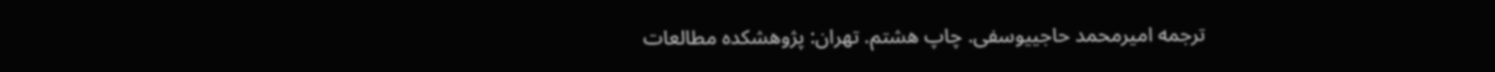ترجمه امیرمحمد حاجییوسفی. چاپ هشتم. تهران: پژوهشکده مطالعات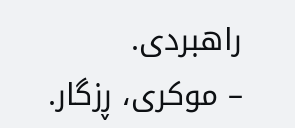راهبردی.
– موکری، ڕزگار.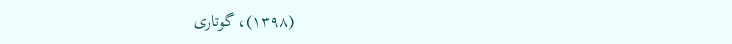(١٣٩٨)، گوتاری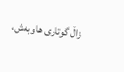زاڵ گوتاری ھاوبەش،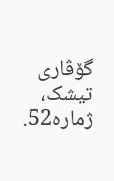گۆڤاری تیشک، ژمارە52.